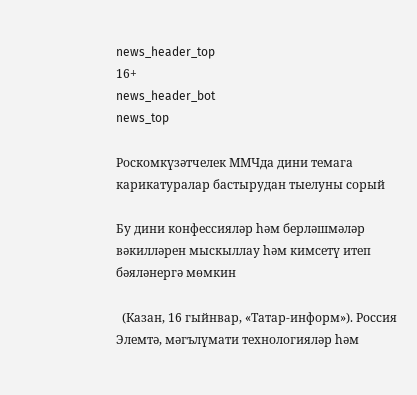news_header_top
16+
news_header_bot
news_top

Роскомкүзәтчелек ММЧда дини темага карикатуралар бастырудан тыелуны сорый

Бу дини конфессияләр һәм берләшмәләр вәкилләрен мыскыллау һәм кимсетү итеп бәяләнергә мөмкин

  (Казан, 16 гыйнвар, «Татар-информ»). Россия Элемтә, мәгълүмати технологияләр һәм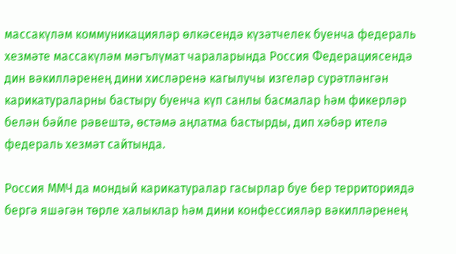массакүләм коммуникацияләр өлкәсендә күзәтчелек буенча федераль хезмәте массакүләм мәгълүмат чараларында Россия Федерациясендә дин вәкилләренең дини хисләренә кагылучы изгеләр сурәтләнгән карикатураларны бастыру буенча күп санлы басмалар һәм фикерләр белән бәйле рәвештә, өстәмә аңлатма бастырды, дип хәбәр ителә федераль хезмәт сайтында.

Россия ММЧ да мондый карикатуралар гасырлар буе бер территориядә бергә яшәгән төрле халыклар һәм дини конфессияләр вәкилләренең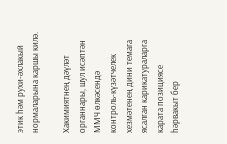этик һәм рухи-әхлакый нормаларына каршы килә.

Хакимиятнең дәүләт органнары, шул исәптән ММЧ өлкәсендә контроль-күзәтчелек хезмәтенең дини темага ясалган карикатураларга карата позициясе һәрвакыт бер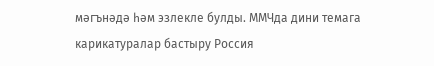мәгънәдә һәм эзлекле булды. ММЧда дини темага карикатуралар бастыру Россия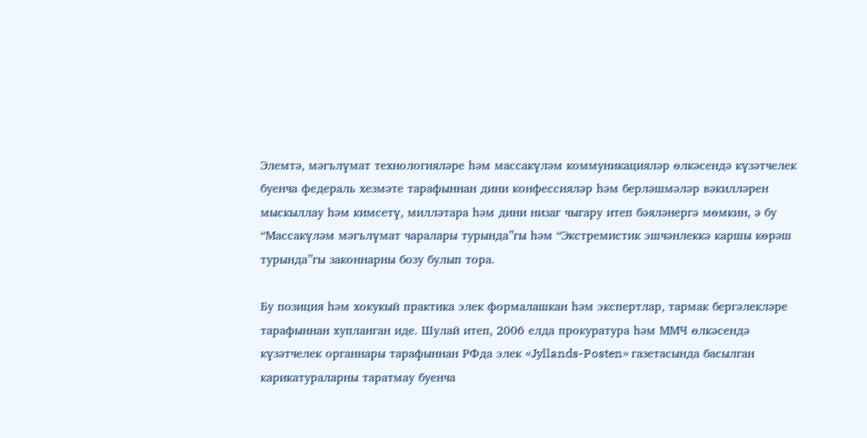Элемтә, мәгълүмат технологияләре һәм массакүләм коммуникацияләр өлкәсендә күзәтчелек буенча федераль хезмәте тарафыннан дини конфессияләр һәм берләшмәләр вәкилләрен мыскыллау һәм кимсетү, милләтара һәм дини низаг чыгару итеп бәяләнергә мөмкин, ә бу “Массакүләм мәгълүмат чаралары турында”гы һәм “Экстремистик эшчәнлеккә каршы көрәш турында”гы законнарны бозу булып тора.

Бу позиция һәм хокукый практика элек формалашкан һәм экспертлар, тармак бергәлекләре тарафыннан хупланган иде. Шулай итеп, 2006 елда прокуратура һәм ММЧ өлкәсендә күзәтчелек органнары тарафыннан РФда элек «Jyllands-Posten» газетасында басылган карикатураларны таратмау буенча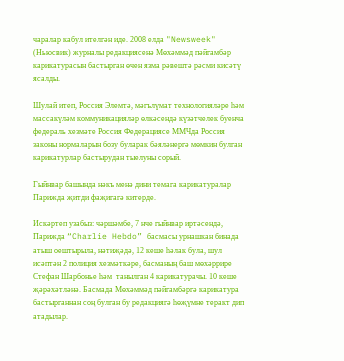чаралар кабул ителгән иде. 2008 елда "Newsweek" (Ньюсвик) журналы редакциясенә Мөхәммәд пәйгамбәр карикатурасын бастырган өчен язма рәвештә рәсми кисәтү ясалды.

Шулай итеп, Россия Элемтә, мәгълүмат технологияләре һәм массакүләм коммуникацияләр өлкәсендә күзәтчелек буенча федераль хезмәте Россия Федерациясе ММЧда Россия законы нормаларын бозу буларак бәяләнергә мөмкин булган карикатурлар бастырудан тыелуны сорый.

Гыйнвар башында нәкъ менә дини темага карикатуралар Парижда җитди фаҗигагә китерде.

Искәртеп узабыз: чәршәмбе, 7 нче гыйнвар иртәсендә, Парижда “Charlie Hebdo” басмасы урнашкан бинада атыш оештырыла, нәтиҗәдә, 12 кеше һәлак була, шул исәптән 2 полиция хезмәткәре, басманың баш мөхәррире Стефан Шарбонье һәм  танылган 4 карикатурачы. 10 кеше җәрәхәтләнә. Басмада Мөхәммәд пәйгамбәргә карикатура бастырганнан соң булган бу редакциягә һөҗүмне теракт дип атадылар.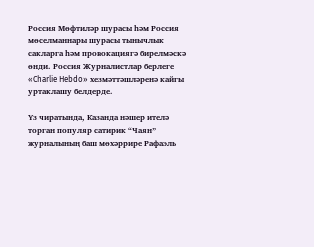Россия Мөфтиләр шурасы һәм Россия мөселманнары шурасы тынычлык сакларга һәм провокациягә бирелмәскә өнди. Россия Журналистлар берлеге «Charlie Hebdo» хезмәттәшләренә кайгы уртаклашу белдерде.

Үз чиратында, Казанда нәшер ителә торган популяр сатирик “Чаян” журналының баш мөхәррире Рафаэль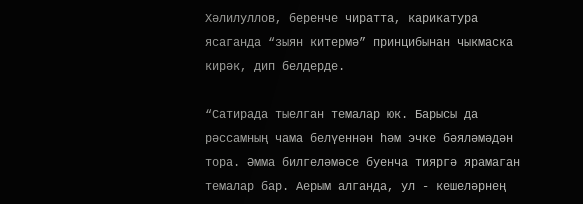Хәлилуллов, беренче чиратта, карикатура ясаганда “зыян китермә” принцибынан чыкмаска кирәк, дип белдерде.

“Сатирада тыелган темалар юк. Барысы да рәссамның чама белүеннән һәм эчке бәяләмәдән тора. Әмма билгеләмәсе буенча тияргә ярамаган темалар бар. Аерым алганда, ул - кешеләрнең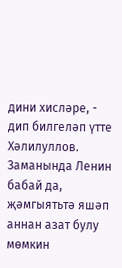дини хисләре, - дип билгеләп үтте Хәлилуллов. Заманында Ленин бабай да, җәмгыятьтә яшәп аннан азат булу мөмкин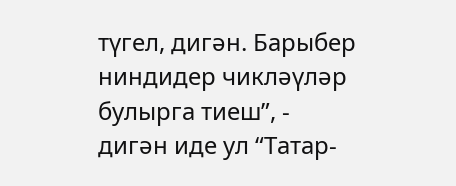түгел, дигән. Барыбер ниндидер чикләүләр булырга тиеш”, - дигән иде ул “Татар-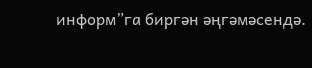информ”га биргән әңгәмәсендә.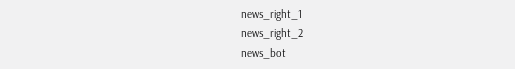news_right_1
news_right_2
news_bot